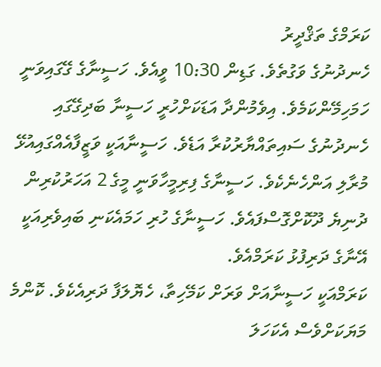ކަރަމްގެ ތަޤްދީރު
ހެނދުނުގެ ވަގުތެވެ. ގަޑިން 10:30 ވީއެވެ. ހަސީނާގެ ގޭގައިވަނީ ހަމަހިމޭންކަމެވެ. އިވެމުންދާ އަޑަކަށްހުރީ ހަސީނާ ބަދިގޭގައި ހެނދުނުގެ ސައިތައްޔާރުކުރާ އަޑެވެ. ހަސީނާއަކީ ވަޒީފާއެއްގައިއުޅޭ މުރާލި އަންހެނެކެވެ. ހަސީނާގެ ފިރިމީހާވަނީ މީގެ 2 އަހަރުކުރިން ދުނިޔެ ދޫކޮށްގޮސްފައެވެ. ހަސީނާގެ ހުރި ހަމައެކަނި ބައިވެރިއަކީ އޭނާގެ ދަރިފުޅު ކަރަމްއެވެ.
ކަރަމްއަކީ ހަސީނާއަށް ވަރަށް ކަމޭހިތާ، ހެޔޮލަފާ ދަރިއެކެވެ. ކޮންމެ މަޔަކަށްވެސް އެކަހަލަ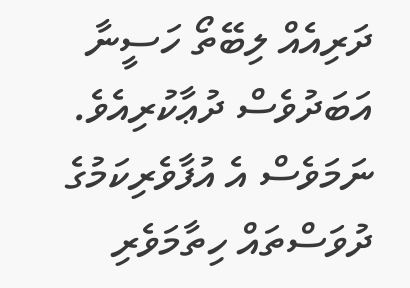ދަރިއެއް ލިބޭތޯ ހަސީނާ އަބަދުވެސް ދުޢާކުރިއެވެ. ނަމަވެސް އެ އުފާވެރިކަމުގެ ދުވަސްތައް ހިތާމަވެރި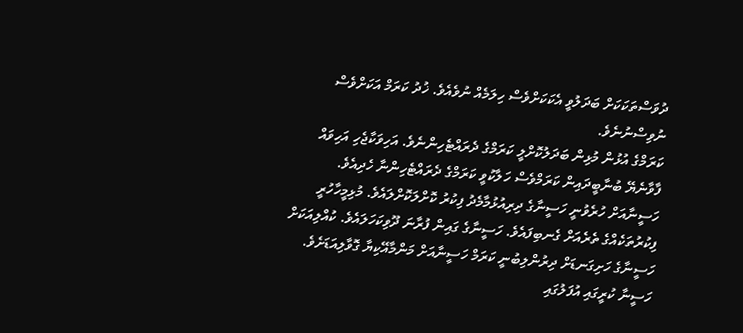ދުވަސްތަކަކަށް ބަދަލުވީ އެކަކަށްވެސް ހިލަމެއް ނުވެއެވެ. ޚުދު ކަރަމް އަކަށްވެސް ނުވިސްނުނެވެ.
ކަރަމްގެ އުޅުން މުޅިން ބަދަލުކޮށްލީ ކަރަމްގެ ދެރައްޓެހިންނެވެ. އަހިވަކާޖެހި އަހިވައް ފާވާނެޔޭ ބުނާބީދައިން ކަރަމްވެސް ހަލާކުވީ ކަރަމްގެ ދެރައްޓެހިންނާ ހެދިއެވެ.
ހަސީނާއަށް ހުރެވުނީ ހަސީނާގެ ދިރިއުޅުމާމެދު ފިކުރު ކޮށްލަކޮށްލައެވެ. މުޅިމީހާހުރީ ފިކުރުތަކެއްގެ ތެރެއަށް ގެނބިފައެވެ. ހަސީނާގެ ގައިން ފުރާނަ ދޫވިކަހަލައެވެ. ކުއްލިއަކަށް ހަސީނާގެ ހަށިގަނޑަށް ދިރުންލިބުނީ ކަރަމް ހަސީނާއަށް މަންމާއޭކިޔާ ގޮވާލިއަޑަށެވެ. ހަސީނާ ކުރީގައި އުފަލުގައި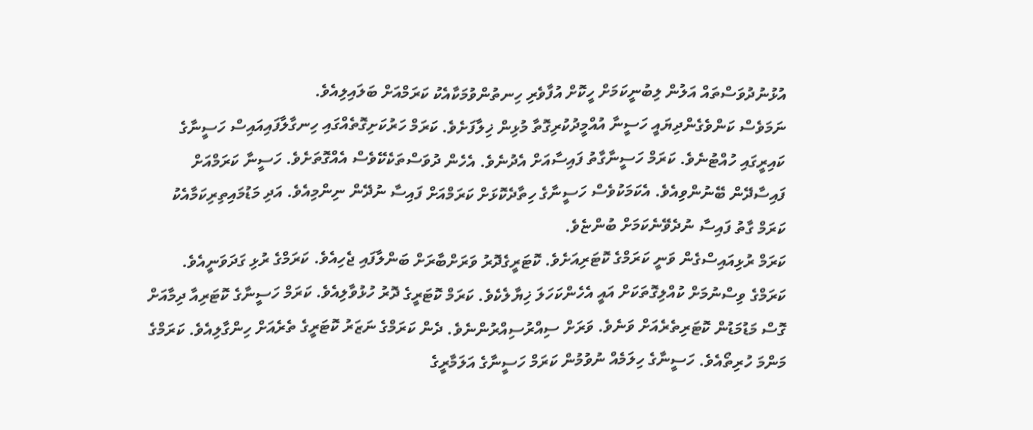އުޅުނުދުވަސްތައް އަލުން ލިބުނީކަމަށް ހީކޮށް އުފާވެރި ހިނތުންވުމަކާއެކު ކަރަމްއަށް ބަލައިލިއެވެ.
ނަމަވެސް ކަންވެގެންދިޔައީ ހަސީނާ އުއްމީދުކުރިގޮތާ މުޅިން ޚިލާފަށެވެ. ކަރަމް ހަރުކަށިގޮތެއްގައި ހިނގާލާފައިއައިސް ހަސީނާގެ ކައިރީގައި ހުއްޓުނެވެ. ކަރަމް ހަސީނާގާތު ފައިސާއަށް އެދުނެވެ. އެހެން ދުވަސްތަކެކޭވެސް އެއްގޮތަށެވެ. ހަސީނާ ކަރަމްއަށް ފައިސާދޭން ބޭނުންވިއެވެ. އެކަމަކުވެސް ހަސީނާގެ ހިތާދެކޮޅަށް ކަރަމްއަށް ފައިސާ ނުދޭން ނިންމިއެވެ. އަދި މަޑުމައިތިރިކަމާއެކު ކަރަމް ގާތު ފައިސާ ނުދެވޭނެކަމަށް ބުންޏެވެ.
ކަރަމް ރުޅިއައިސްގެން ވަނީ ކަރަމްގެ ކޮޓަރިއަށެވެ. ކޮޓަރީގެދޮރު ވަރަށްބާރަށް ބަންލާފައި ޖެހިއެވެ. ކަރަމްގެ ރުޅި ގަދަވަނީއެވެ. ކަރަމްގެ ވިސްނުމަށް ކުއްލިގޮތަކަށް އައީ އެހެންކަހަލަ ޚިޔާލެކެވެ. ކަރަމް ކޮޓަރީގެ ދޮރު ހުޅުވާލިއެވެ. ކަރަމް ހަސީނާގެ ކޮޓަރިއާ ދިމާއަށް ގޮސް މަޑުމަޑުން ކޮޓަރިތެރެއަށް ވަނެވެ. ވަރަށް ސިއްރުސިއްރުންނެވެ. ދެން ކަރަމްގެ ނަޒަރު ކޮޓަރީގެ ތެރެއަށް ހިންގާލިއެވެ. ކަރަމްގެ މަންމަ ހުރިތޯއެވެ. ހަސީނާގެ ހިލަމެއް ނުވުމުން ކަރަމް ހަސީނާގެ އަލަމާރީގެ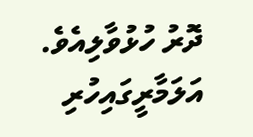ދޮރު ހުޅުވާލިއެވެ. އަލަމާރީގައިހުރި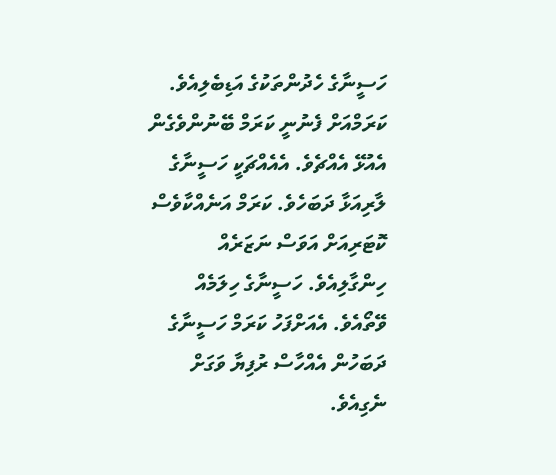ހަސީނާގެ ހެދުންތަކުގެ އަޑިބެލިއެވެ. ކަރަމްއަށް ފެނުނީ ކަރަމް ބޭނުންވެގެން އެއުޅޭ އެއްޗެވެ. އެއެއްޗަކީ ހަސީނާގެ ލާރިއަޅާ ދަބަހެވެ. ކަރަމް އަނެއްކާވެސް ކޮޓަރިއަށް އަވަސް ނަޒަރެއް ހިންގާލިއެވެ. ހަސީނާގެ ހިލަމެއް ވޭތޯއެވެ. އެއަށްފަހު ކަރަމް ހަސީނާގެ ދަބަހުން އެއްހާސް ރުފިޔާ ވަގަށް ނެގިއެވެ.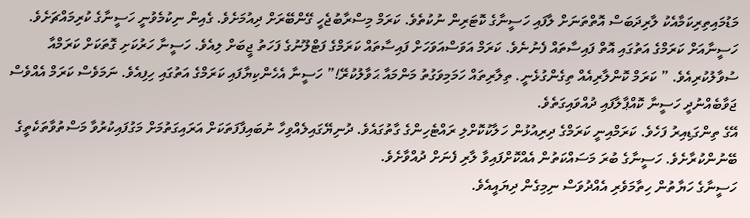މަޑުމައިތިރިކަމާއެކު ލާރިދަބަސް އޮތްތަނަށް ލާފައި ހަސީނާގެ ކޮޓަރިން ނުކުތެވެ. ކަރަމް މިސްރާބުޖެހީ ގޭންބޭރަށް ދިއުމަށެވެ. ގެއިން ނިކުމެވުނީ ހަސީނާގެ ކުރިމައްޗަށެވެ. ހަސީނާއަށް ކަރަމްގެ އަތުގައި އޮތް ފައިސާތައް ފެނުނެވެ. ކަރަމް އަވަސްއަވަހަށް ފައިސާތައް ކަރަމްގެ ފަޓްލޫނުގެ ފަހަތު ޖީބަށް ލިއެވެ. ހަސީނާ ހަރުކަށި ގޮތަކަށް ކަރަމްއާ ސުވާލުކުރިއެވެ. ” ކަރަމް ކޮންލާރިއެއް ތިގެންގުޅެނީ. ތިލާރިތައް ހަމަމިވަގުތު މަންމައާ ޙަވާލުކުރޭ!” ހަސީނާ އެހެންކިޔާފައި ކަރަމްގެ އަތުގައި ހިފިއެވެ. ނަމަވެސް ކަރަމް އެއްވެސް ޖަވާބެއްނުދީ ހަސީނާ ކޮއްޕާލާފައި ދުއްވައިގަތެވެ.
އޭގެ ތިންގަޑިއިރު ފަހެވެ. ކަރަމްއިނީ ކަރަމްގެ ދިރިއުޅުން ހަލާކުކޮށްލި ރައްޓެހިންގެ ގާތުގައެވެ. ދުނިޔޭގައިލެއްވިހާ ނުބައިފާފަތަކަށް އަރައިގަތުމަށް މަގުފައިކުރުވާ މަސްތުވާތަކެތީގެ ބޭނުންކުރާށެވެ. ހަސީނާގެ ބުރަ މަސައްކަތުން އެއްކޮށްފައިވާ ލާރި ފެނަށް ދުއްވާށެވެ.
ހަސީނާގެ ހަޔާތުން ހިތާމަވެރި އެއްދުވަސް ނިމިގެން ދިޔައީއެވެ.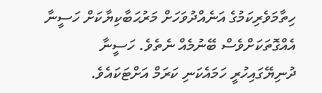ހިތާމަވެރިކަމުގެ އަނެއްދުވަހަށް މަރުޙަބާކިޔާކަށް ހަސީނާ އެއްގޮތަކަށްވެސް ބޭނުމެއް ނެތެވެ. ހަސީނާ ދުނިޔޭގައިހުރީ ހަމައެކަނި ކަރަމް އަށްޓަކައެވެ.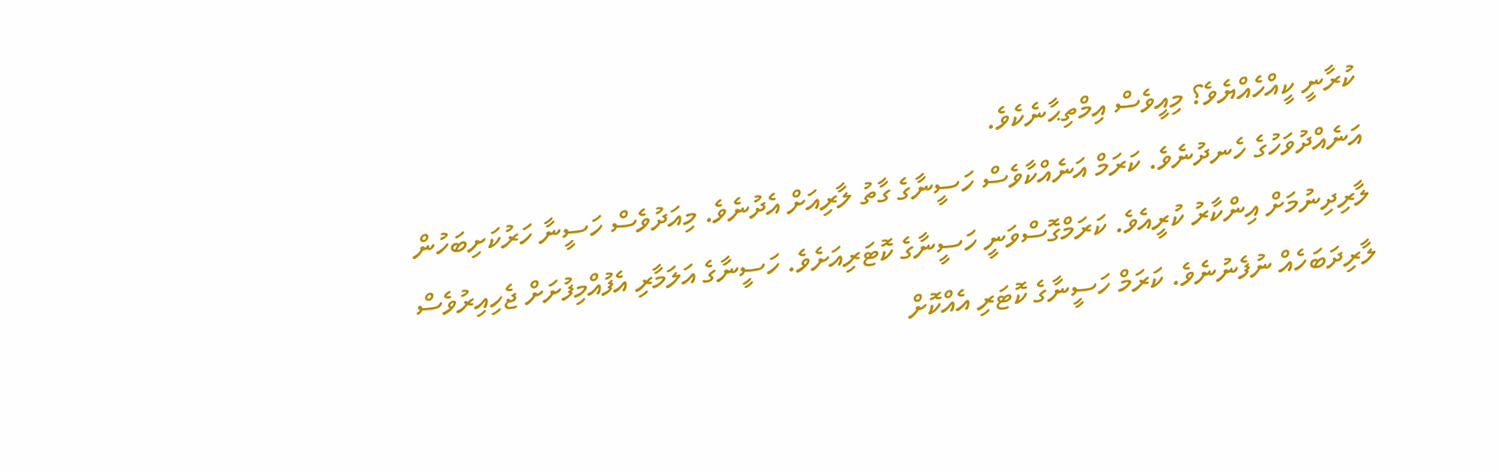ކުރާނީ ކީއްހެއްޔެވެ؟ މިއީވެސް އިމްތިޙާނެކެވެ.
އަނެއްދުވަހުގެ ހެނދުނެވެ. ކަރަމް އަނެއްކާވެސް ހަސީނާގެ ގާތު ލާރިއަށް އެދުނެވެ. މިއަދުވެސް ހަސީނާ ހަރުކަށިބަހުން ލާރިދިނުމަށް އިންކާރު ކުރީއެވެ. ކަރަމްގޮސްވަނީ ހަސީނާގެ ކޮޓަރިއަށެވެ. ހަސީނާގެ އަލަމާރި އެފުއްމިފުށަށް ޖެހިއިރުވެސް ލާރިދަބަހެއް ނުފެނުނެވެ. ކަރަމް ހަސީނާގެ ކޮޓަރި އެއްކޮށް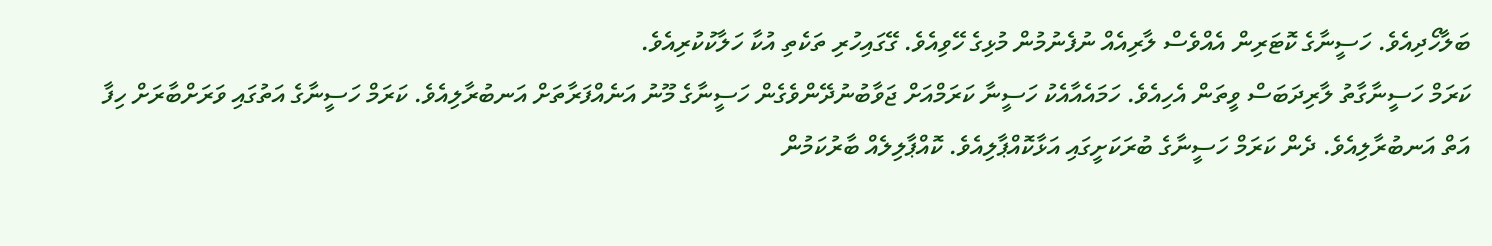ބަލާހޯދިއެވެ. ހަސީނާގެ ކޮޓަރިން އެއްވެސް ލާރިއެއް ނުފެނުމުން މުޅިގެ ހޭވިއެވެ. ގޭގައިހުރި ތަކެތި އުކާ ހަލާކުކުރިއެވެ.
ކަރަމް ހަސީނާގާތު ލާރިދަބަސް ވީތަން އެހިއެވެ. ހަމައެއާއެކު ހަސީނާ ކަރަމްއަށް ޖަވާބުނުދޭންވެގެން ހަސީނާގެ މޫނު އަނެއްފަރާތަށް އަނބުރާލިއެވެ. ކަރަމް ހަސީނާގެ އަތުގައި ވަރަށްބާރަށް ހިފާ އަތް އަނބުރާލިއެވެ. ދެން ކަރަމް ހަސީނާގެ ބުރަކަށީގައި އަޅާކޮއްޕާލިއެވެ. ކޮއްޕާލިލެއް ބާރުކަމުން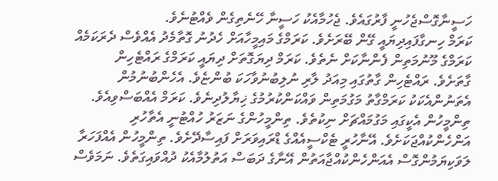ހަސީނާގޮސްޖެހުނީ ފާރުގައެވެ. ޖެހުމާއެކު ހަސީނާ ހޭނެތިގެން ވެއްޓުނެވެ.
ކަރަމް ހިނގާފައިދިޔައީ ގޭން ބޭރަށެވެ. ކަރަމްގެ މައިމީހާއަށް ހެދުނު ގޮތާމެދު އެއްވެސް ދެރަކަމެއް ކަރަމްގެ މޫނުމަތިން ފެންނާކަށް ނެތެވެ. ކަރަމް ދިޔަގޮތަށް ދިޔައީ ކަރަމްގެ ރައްޓެހިން ގާތަށެވެ. ރައްޓެހިން ގާތުގައި މިއަދު ލާރި ނުލިބުނުވާހަކަ ބުންޏެވެ. އެހެންބުނުމުން އެތަނުންއެކަކު ކަރަމްގާތު މަގުމަތިން ވައްކަންކުރުމުގެ ޚިޔާލުދިނެވެ. ކަރަމް އެއްބަސްވިއެވެ.
ތިންމީހުން އެކީގައި މަގުމައްޗަށް ނިކުތެވެ. ތިންމީހުންގެ ނަޒަރު ހުއްޓުނީ އެތާހުރި އަންހެންކުއްޖަކަށެވެ. އޭނާހުރީ ޓެކްސީއެއްގެ ޑްރައިވަރަށް ފައިސާދޭށެވެ. ތިންމީހުން އެއްފަހަރާ ލަވަކިޔަމުންގޮސް އެއަންހެންކުއްޖާއަތުން އޭނާގެ ދަބަސް އަތުލުމާއެކު ދުއްވައިގަތެވެ. ނަމަވެސް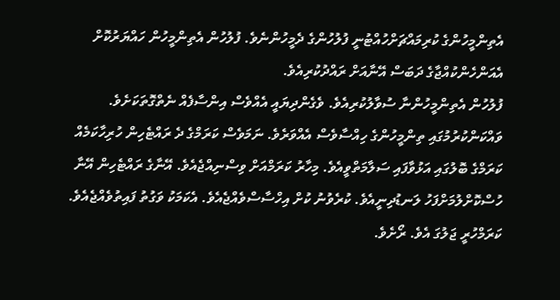އެތިންމީހުންގެ ކުރިމައްޗަށްހުއްޓުނީ ފުލުހުންގެ ދެމީހުންނެވެ. ފުލުހުން އެތިންމީހުން ހައްޔަރުކޮށް އެއަންހެންކުއްޖާގެ ދަބަސް އޭނާއަށް ރައްދުކުރިއެވެ.
ފުލުހުން އެތިންމީހުންނާ ސުވާލުކުރިއެވެ. ވެގެންދިޔައީ އެއްވެސް އިންސާފެއް ނެތްގޮތަކަށެވެ. ވައްކަންކުރުމުގައި ތިންމީހުންގެ ހިއްސާވެސް އެއްވަރެވެ. ނަމަވެސް ކަރަމްގެ ދެ ރައްޓެހިން ހުރިހާކަމެއް ކަރަމްގެ ބޮލުގައި އަޅުވާފައި ސަލާމަތްވީއެވެ. މިހާރު ކަރަމްއަށް ވިސްނިއްޖެއެވެ. އޭނާގެ ރައްޓެހިން އޭނާ ހުސްކޮށްލުމަށްފަހު ލަނޑުދިނީއެވެ. ކުރެވުނު ކުށް އިހްސާސްވެއްޖެއެވެ. އެކަމަކު ވަގުތު ފައިތުވެއްޖެއެވެ.
ކަރަމްހުރީ ޖަލުގަ އެވެ. ރޯށެވެ.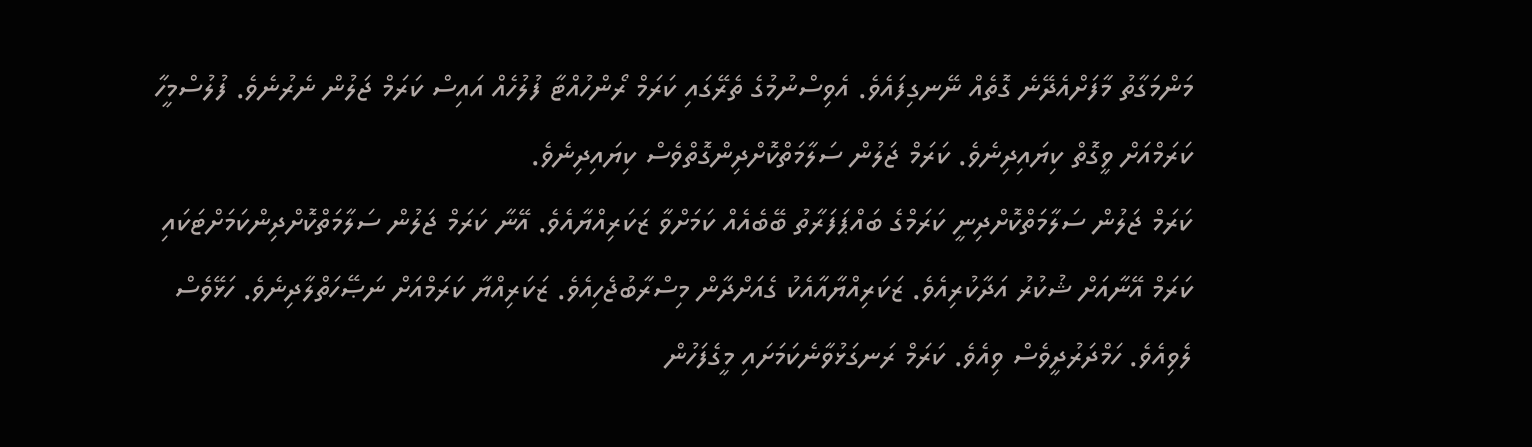މަންމަގާތު މާފަށްއެދޭނެ ގޮތެއް ނޭނގިފައެވެ. އެވިސްނުމުގެ ތެރޭގައި ކަރަމް ރޯންހުއްޓާ ފުލުހެއް އައިސް ކަރަމް ޖަލުން ނެރުނެވެ. ފުލުސްމީހާ ކަރަމްއަށް ވީގޮތް ކިޔައިދިނެވެ. ކަރަމް ޖަލުން ސަލާމަތްކޮށްދިންގޮތްވެސް ކިޔައިދިނެވެ.
ކަރަމް ޖަލުން ސަލާމަތްކޮށްދިނީ ކަރަމްގެ ބައްޕަފަރާތު ބޭބެއެއް ކަމަށްވާ ޒަކަރިއްޔާއެވެ. އޭނާ ކަރަމް ޖަލުން ސަލާމަތްކޮށްދިންކަމަށްޓަކައި ކަރަމް އޭނާއަށް ޝުކުރު އަދާކުރިއެވެ. ޒަކަރިއްޔާއާއެކު ގެއަށްދާން މިސްރާބުޖެހިއެވެ. ޒަކަރިއްޔާ ކަރަމްއަށް ނަޞޭހަތްލާދިނެވެ. ހަޅޭވެސް ލެވިއެވެ. ހަމްދަރުދީވެސް ވިއެވެ. ކަރަމް ރަނގަޅުވާނެކަމަށައި މީގެފަހުން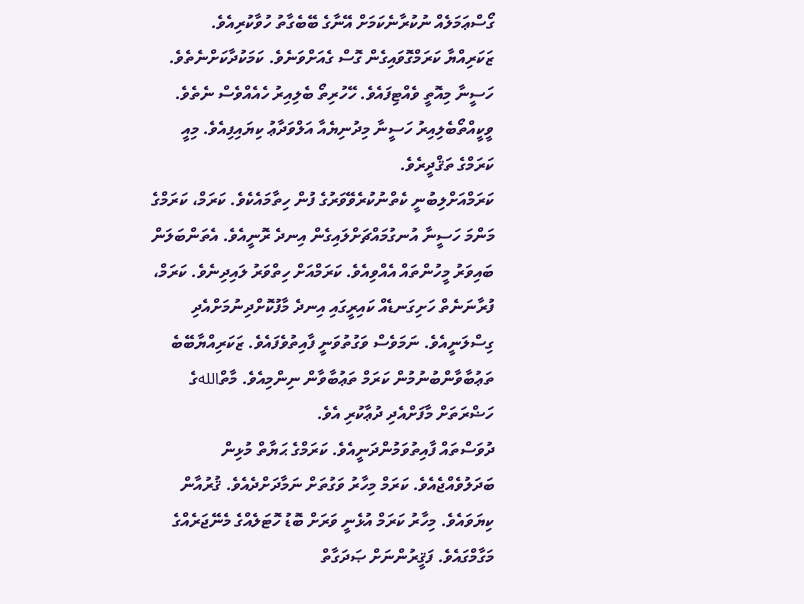ގޯސްޢަމަލެއް ނުކުރާނެކަމަށް އޭނާގެ ބޭބެގާތު ހުވާކުރިއެވެ.
ޒަކަރިއްޔާ ކަރަމްގޮވައިގެން ގޮސް ގެއަށްވަނެވެ. ކަމަކުދާކަށްނެތެވެ. ހަސީނާ މިއޮތީ ވެއްޓިފައެވެ. ހޭހުރިތޯ ބެލިއިރު ހެއެއްވެސް ނެތެވެ. ވީކީއްތޯބެލިއިރު ހަސީނާ މިދުނިޔެއާ އަލްވަދާޢު ކިޔައިފިއެވެ. މިއީ ކަރަމްގެ ތަޤްދީރެވެ.
ކަރަމްއަށްލިބުނީ ކެތްނުކުރެވޭވަރުގެ ފުން ހިތާމައެކެވެ. ކަރަމް، ކަރަމްގެ މަންމަ ހަސީނާ އުނގުމައްޗަށްލައިގެން އިނދެ ރޮނީއެވެ. އެތަންބަލަން ބައިވަރު މީހުންތައް އެއްވިއެވެ. ކަރަމްއަށް ހިތްވަރު ލައިދިނެވެ. ކަރަމް، ފުރާނަނެތް ހަށިގަނޑެއް ކައިރީގައި އިނދެ މާފުކޮށްދިނުމަށްއެދި ގިސްލަނީއެވެ. ނަމަވެސް ވަގުތުވަނީ ފާއިތުވެފައެވެ. ޒަކަރިއްޔާބޭބެ ތަޢުބާވާންބުނުމުން ކަރަމް ތަޢުބާވާން ނިންމިއެވެ. މާތްاللهގެ ހަޟްރަތަށް މާފަށްއެދި ދުޢާކުރި އެވެ.
ދުވަސްތައް ފާއިތުވަމުންދަނީއެވެ. ކަރަމްގެ ޙަޔާތް މުޅިން ބަދަލުވެއްޖެއެވެ. ކަރަމް މިހާރު ވަގުތަށް ނަމާދަށްދެއެވެ. ޤުރުއާން ކިޔަވައެވެ. މިހާރު ކަރަމް އުޅެނީ ވަރަށް ބޮޑު ހޮޓަލެއްގެ މެނޭޖަރެއްގެ މަގާމްގައެވެ. ފަޤީރުންނަށް ޞަދަގާތް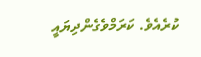ކުރެއެވެ. ކަރަމްވެގެންދިޔައީ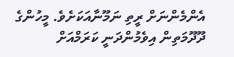އެންމެންނަށް ރީތި ނަމޫނާއަކަށެވެ. މީހުންގެ ދޫދޫމަތިން އިވެމުންދަނީ ކަރަމްއަށް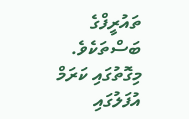ތައުރީފްގެ ބަސްތަކެވެ. މިގޮތުގައި ކަރަމް އުފަލުގައި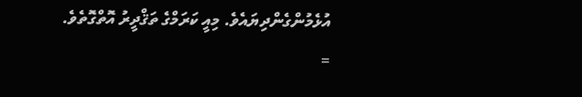އުޅެމުންގެންދިޔައެވެ. މިއީ ކަރަމްގެ ތަޤްދީރު އޮތްގޮތެވެ.
=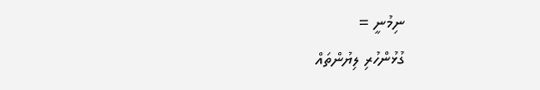ނިމުނީ =
ގުޅުންހުރި ލިޔުންތައް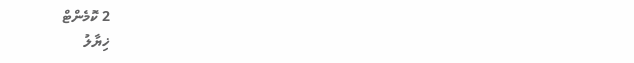2 ކޮމެންޓް
ޚިޔާލު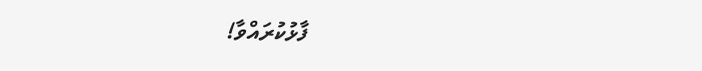ފާޅުކުރައްވާ!